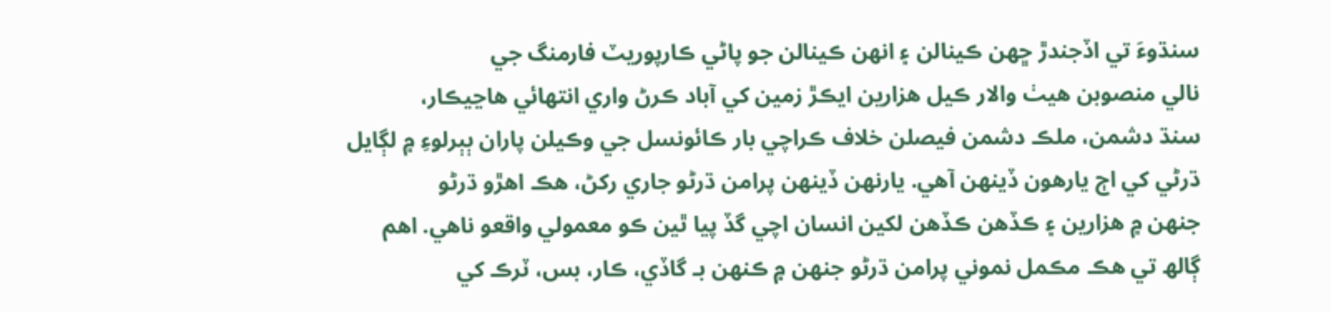سنڌوءَ تي اڏجندڙ ڇھن ڪينالن ۽ انھن ڪينالن جو پاڻي ڪارپوريٽ فارمنگ جي
نالي منصوبن ھيٺ والار ڪيل ھزارين ايڪڙ زمين کي آباد ڪرڻ واري انتھائي ھاڃيڪار،
سنڌ دشمن، ملڪ دشمن فيصلن خلاف ڪراچي بار ڪائونسل جي وڪيلن پاران ٻٻرلوءِ ۾ لڳايل
ڌرڻي کي اڄ يارھون ڏينھن آھي. يارنھن ڏينھن پرامن ڌرڻو جاري رکڻ، ھڪ اھڙو ڌرڻو
جنھن ۾ ھزارين ۽ ڪڏھن ڪڏھن لکين انسان اچي گڏ پيا ٿين ڪو معمولي واقعو ناھي. اھم
ڳالھ تي ھڪ مڪمل نموني پرامن ڌرڻو جنھن ۾ ڪنھن بـ گاڏي، ڪار، بس، ٽرڪ کي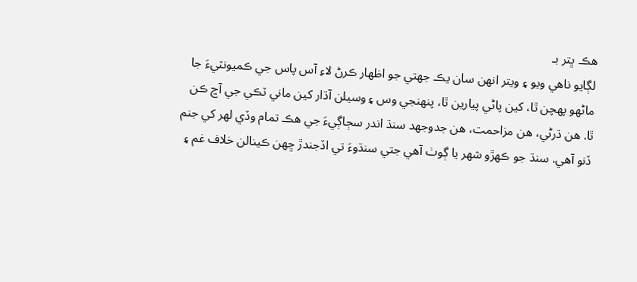ھڪ ڀتر بـ
لڳايو ناھي ويو ۽ ويتر انھن سان يڪ جھتي جو اظھار ڪرڻ لاءِ آس پاس جي ڪميونٽيءَ جا
ماڻھو پھچن ٿا، کين پاڻي پيارين ٿا، پنھنجي وس ۽ وسيلن آڌار کين ماني ٽڪي جي آڇ ڪن
ٿا. ھن ڌرڻي، ھن مزاحمت، ھن جدوجھد سنڌ اندر سڄاڳيءَ جي ھڪ تمام وڏي لھر کي جنم
ڏنو آھي. سنڌ جو ڪھڙو شھر يا ڳوٺ آھي جتي سنڌوءَ تي اڏجندڙ ڇھن ڪينالن خلاف غم ۽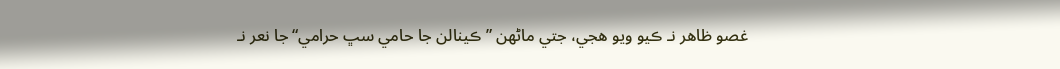غصو ظاھر نـ ڪيو ويو ھجي، جتي ماڻھن ”ڪينالن جا حامي سڀ حرامي“ جا نعر نـ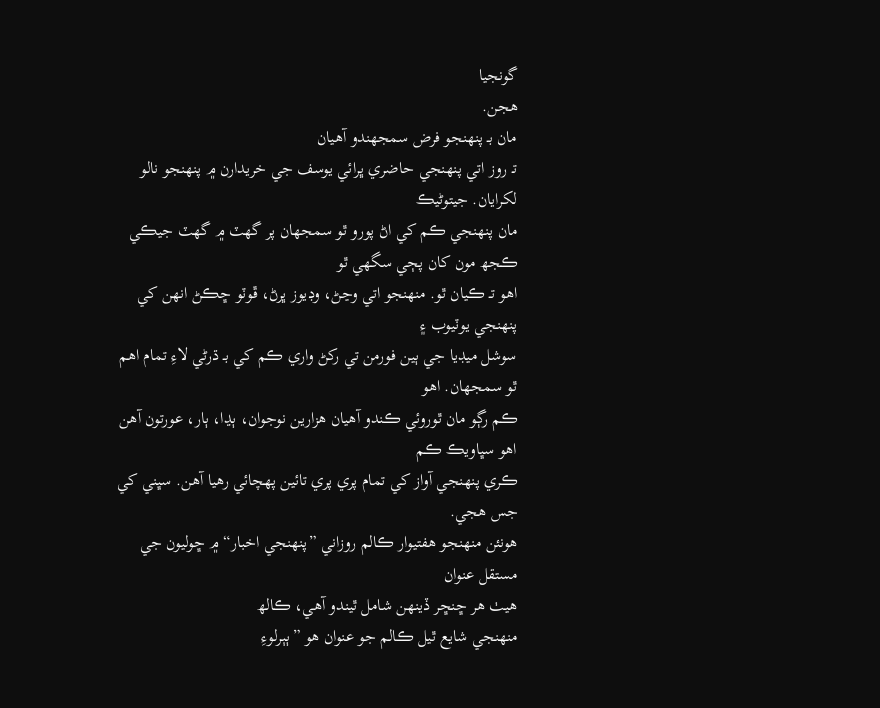گونجيا
ھجن.
مان بـ پنھنجو فرض سمجھندو آھيان
تـ روز اتي پنھنجي حاضري ڀرائي يوسف جي خريدارن ۾ پنھنجو نالو لکرايان. جيتوڻيڪ
مان پنھنجي ڪم کي اڻ پورو ٿو سمجھان پر گهٽ ۾ گهٽ جيڪي ڪجھ مون کان پڄي سگھي ٿو
اھو تـ ڪيان ٿو. منھنجو اتي وڃڻ، وڊيوز ڀرڻ، ڦوٽو ڇڪڻ انھن کي پنھنجي يوٽيوب ۽
سوشل ميڊيا جي ٻين فورمن تي رکڻ واري ڪم کي بـ ڌرڻي لاءِ تمام اھم ٿو سمجھان. اھو
ڪم رڳو مان ٿوروئي ڪندو آھيان ھزارين نوجوان، ٻڍا، ٻار، عورتون آھن اھو سڀاويڪ ڪم
ڪري پنھنجي آواز کي تمام پري پري تائين پھچائي رھيا آھن. سڀني کي جس ھجي.
ھونئن منھنجو ھفتيوار ڪالم روزاني ”پنھنجي اخبار“ ۾ ڇوليون جي مستقل عنوان
ھيٺ ھر ڇنڇر ڏينھن شامل ٿيندو آھي، ڪالھ
منھنجي شايع ٿيل ڪالم جو عنوان ھو ”ٻٻرلوءِ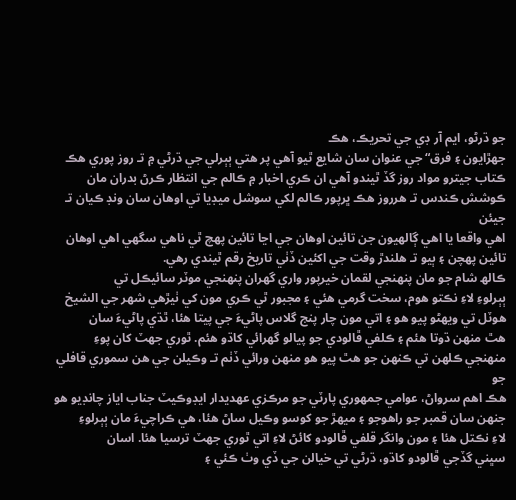جو ڌرڻو، ايم آر ڊي جي تحريڪ، ھڪ
جھڙايون ۽ فرق“ جي عنوان سان شايع ٿيو آھي پر ھتي ٻٻرلي جي ڌرڻي ۾ تـ روز پوري ھڪ
ڪتاب جيترو مواد روز گڏ ٿيندو آھي ان ڪري اخبار ۾ ڪالم جي انتظار ڪرڻ بدران مان
ڪوشش ڪندس تـ ھرروز ھڪ ڀرپور ڪالم لکي سوشل ميڊيا تي اوھان سان ونڊ ڪيان تـ جيئن
اھي واقعا يا اھي ڳالھيون جن تائين اوھان جي اڃا تائين پھچ ٿي ناھي سگھي اھي اوھان
تائين پھچن ۽ ٻيو تـ ھلندڙ وقت جي اکئين ڏٺي تاريخ رقم ٿيندي رھي.
ڪالھ شام جو مان پنھنجي لقمان خيرپور واري گھران پنھنجي موٽر سائيڪل تي
ٻٻرلوءِ لاءِ نڪتو ھوم، سخت گرمي ھئي ۽ مجبور ٿي ڪري مون کي ٺيڙھي شھر جي الشيخ
ھوٽل تي ويھڻو پيو ھو ۽ اتي مون چار پنج گلاس پاڻيءَ جي پيتا ھئا، ٿڌي پاڻيءَ سان
ھٿ منھن ڌوتا ھئم ۽ ڪلفي ڦالودي جو پيالو گهرائي کاڌو ھئم. ٿوري جھٽ کان پوءِ
منھنجي ڪلھن تي ڪنھن جو ھٿ پيو ھو منھن ورائي ڏٺم تـ وڪيلن جي ھن سموري قافلي جو
ھڪ اھم سرواڻ، عوامي جمھوري پارٽي جو مرڪزي عھديدار ايڊوڪيٽ جناب اياز چانڊيو ھو
جنھن سان قمبر جو راھوجو ۽ ميھڙ جو کوسو وڪيل ساڻ ھئا، ھي ڪراچيءَ مان ٻٻرلوءِ
لاءِ نڪتل ھئا ۽ مون وانگر قلفي ڦالودو کائڻ لاءِ اتي ٿوري جھٽ ترسيا ھئا. اسان
سڀني گڏجي ڦالودو کاڌو، ڌرڻي تي خيالن جي ڏي وٺ ڪئي ۽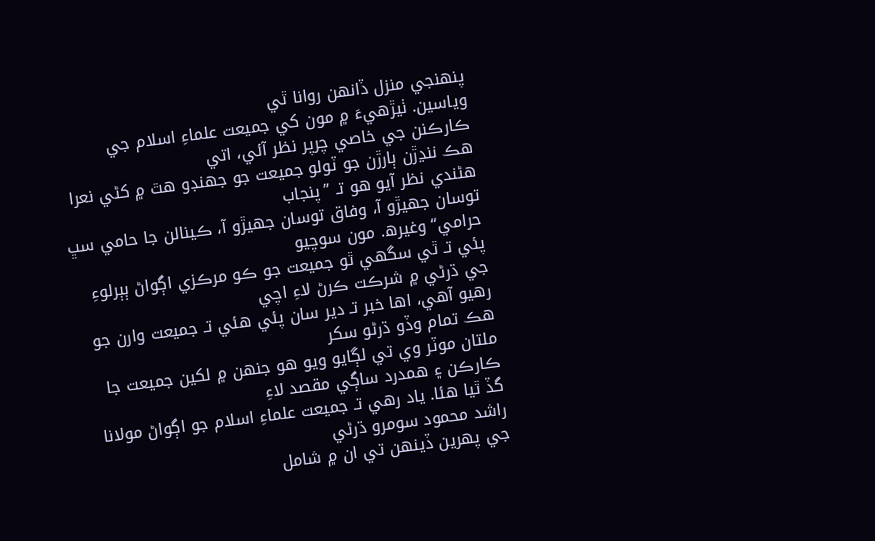پنھنجي منزل ڏانھن روانا ٿي
وياسين. ٺيڙھيءَ ۾ مون کي جميعت علماءِ اسلام جي ڪارڪنن جي خاصي چرپر نظر آئي، اتي
ھڪ ننڍڙن ٻارڙن جو ٽولو جميعت جو جھنڊو ھٿ ۾ کڻي نعرا ھڻندي نظر آيو ھو تـ ”پنجاب
توسان جھيڙو آ، وفاق توسان جھيڙو آ، ڪينالن جا حامي سڀ حرامي“ وغيرھ. مون سوچيو
پئي تـ ٿي سگھي ٿو جميعت جو ڪو مرڪزي اڳواڻ ٻٻرلوءِ جي ڌرڻي ۾ شرڪت ڪرڻ لاءِ اچي
رھيو آھي، اھا خبر تـ دير سان پئي ھئي تـ جميعت وارن جو ھڪ تمام وڏو ڌرڻو سکر
ملتان موٽر وي تي لڳايو ويو ھو جنھن ۾ لکين جميعت جا ڪارڪن ۽ ھمدرد ساڳي مقصد لاءِ
گڏ ٿيا ھئا. ياد رھي تـ جميعت علماءِ اسلام جو اڳواڻ مولانا راشد محمود سومرو ڌرڻي
جي پھرين ڏينھن تي ان ۾ شامل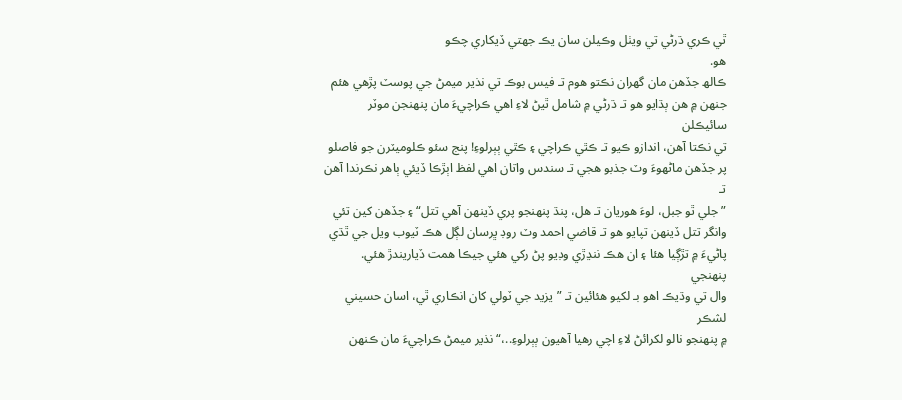ٿي ڪري ڌرڻي تي ويٺل وڪيلن سان يڪ جھتي ڏيکاري چڪو
ھو.
ڪالھ جڏھن مان گهران نڪتو ھوم تـ فيس بوڪ تي نذير ميمڻ جي پوسٽ پڙھي ھئم
جنھن ۾ ھن ٻڌايو ھو تـ ڌرڻي ۾ شامل ٿيڻ لاءِ اھي ڪراچيءَ مان پنھنجن موٽر سائيڪلن
تي نڪتا آھن، اندازو ڪيو تـ ڪٿي ڪراچي ۽ ڪٿي ٻٻرلوءِ! پنج سئو ڪلوميٽرن جو فاصلو
پر جڏھن ماڻھوءَ وٽ جذبو ھجي تـ سندس واتان اھي لفظ اٻڙڪا ڏيئي ٻاھر نڪرندا آھن تـ
” جلي ٿو جبل، لوءَ ھوريان تـ ھل، پنڌ پنھنجو پري ڏينھن آھي تتل“ ۽ جڏھن کين تئي
وانگر تتل ڏينھن تپايو ھو تـ قاضي احمد وٽ روڊ ڀرسان لڳل ھڪ ٽيوب ويل جي ٿڌي
پاڻيءَ ۾ تڙڳيا ھئا ۽ ان ھڪ ننڍڙي وڊيو پڻ رکي ھئي جيڪا ھمت ڏياريندڙ ھئي. پنھنجي
وال تي وڌيڪ اھو بـ لکيو ھئائين تـ ”يزيد جي ٽولي کان انڪاري ٿي، اسان حسيني لشڪر
۾ پنھنجو نالو لکرائڻ لاءِ اچي رھيا آھيون ٻٻرلوءِ..،“ نذير ميمڻ ڪراچيءَ مان ڪنھن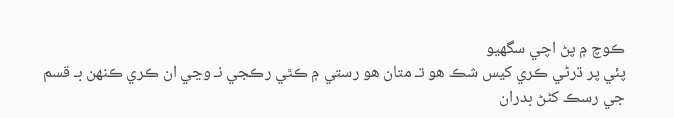ڪوچ ۾ پڻ اچي سگھيو
پئي پر ڌرڻي ڪري کيس شڪ ھو تـ متان ھو رستي ۾ ڪٿي رڪجي نـ وڃي ان ڪري ڪنھن بـ قسم
جي رسڪ کڻڻ بدران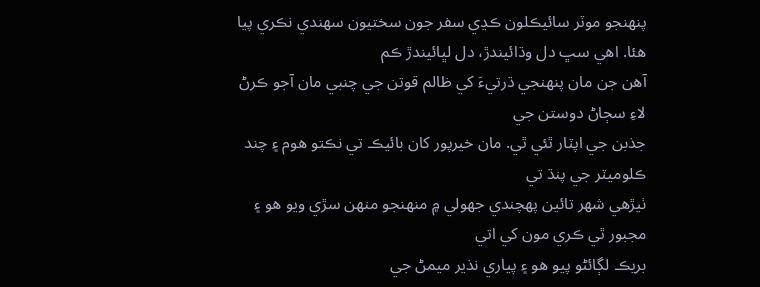پنھنجو موٽر سائيڪلون ڪڍي سفر جون سختيون سھندي نڪري پيا
ھئا. اھي سڀ دل وڌائيندڙ، دل لڀائيندڙ ڪم
آھن جن مان پنھنجي ڌرتيءَ کي ظالم قوتن جي چنبي مان آجو ڪرڻ لاءِ سڄاڻ دوستن جي
جذبن جي اپٽار ٿئي ٿي. مان خيرپور کان بائيڪ تي نڪتو ھوم ۽ چند ڪلوميٽر جي پنڌ تي
ٺيڙھي شھر تائين پھچندي جھولي ۾ منھنجو منھن سڙي ويو ھو ۽ مجبور ٿي ڪري مون کي اتي
بريڪ لڳائڻو پيو ھو ۽ پياري نذير ميمڻ جي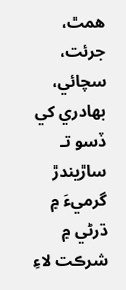ھمٿ، جرئت، سچائي، بھادري کي ڏسو تـ
ساڙيندڙ گرميءَ ۾ ڌرڻي ۾ شرڪت لاءِ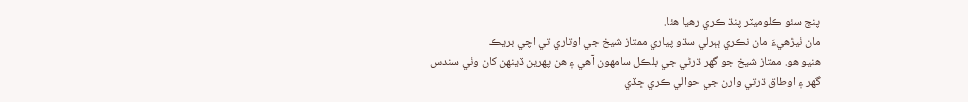پنج سئو ڪلوميٽر پنڌ ڪري رھيا ھئا.
مان ٺيڙھيءَ مان نڪري ٻٻرلي سڌو پياري ممتاز شيخ جي اوتاري تي اچي بريڪ
ھنيو ھو. ممتاز شيخ جو گھر ڌرڻي جي بلڪل سامھون آھي ۽ ھن پھرين ڏينھن کان وٺي سندس
گھر ۽ اوطاق ڌرتي وارن جي حوالي ڪري ڇڏي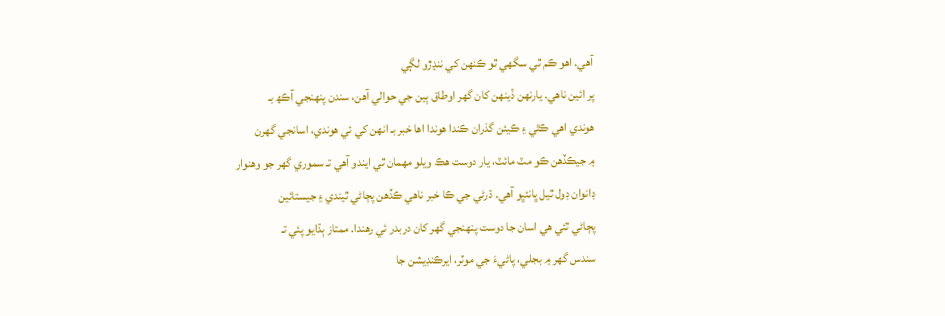آھي. اھو ڪم ٿي سگھي ٿو ڪنھن کي ننڍڙو لڳي
پر ائين ناھي. يارنھن ڏينھن کان گھر اوطاق ٻين جي حوالي آھن، سندن پنھنجي آڪھ بـ
ھوندي اھي ڪٿي ۽ ڪيئن گذران ڪندا ھوندا اھا خبر بـ انھن کي ئي ھوندي، اسانجي گھرن
۾ جيڪڏھن ڪو مٽ مائٽ، يار دوست ھڪ ويلو مھمان ٿي ايندو آھي تـ سموري گھر جو وھنوار
ڊانوان ڊول ٿيل ڀانئڀو آھي. ڌرڻي جي ڪا خبر ناھي ڪڏھن پڄاڻي ٿيندي ۽ جيستائين
پڄاڻي ٿئي ھي اسان جا دوست پنھنجي گھر کان دربدر ئي رھندا. ممتاز ٻڌايو پئي تـ
سندس گھر ۾ بجلي، پاڻيءَ جي موٽر، ايرڪنڊيشن جا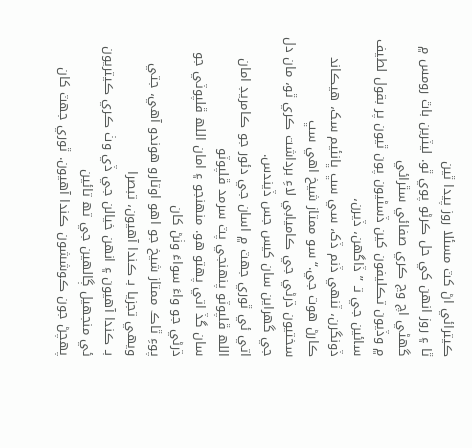ڪيترائي اڻ کٽ مسئلا روز پيدا ٿين
ٿا ۽ روز انھن کي حل ڪرڻو پوي ٿو. ليٽرين باٿ رومس ۾ گهڻي اچ وڃ ڪري صفائي سٿرائي
۾ وڏيون تڪليفون کين ڏسڻيون پون ٿيون پر بقول لطيف سائين جي تـ ”ڏاگھن، ڏيرن،
ڏونگرن، ٽنھي ڏنم ڏک، سي سڀ ڀانئيم سک، ھيڪاند ڪارڻ ھوت جي.“ سو ممتاز شيخ اھي سڀ
سختيون ڌرڻي جي ڪاميابي لاءِ برداشت ڪري ٿو، مان دل جي گھراين سان کيس جس ڏيندس.
اتي ئي ٿوري جهٽ ۾ اسان جي دئور جو ڪامريڊ امان اللھ ڦلپوٽو پنھنجي پٽ سرمد ڦلپوٽو
سان گڏ اتي پھتو ھو. منھنجو ۽ امان اللھ ڦلپوٽي جو ڌرڻي جو واءَ سواءَ وٺڻ کان
پوءِ ٿاڪ ممتاز شيخ جو اھو اوتارو ھوندو آھي، جتي ويھي تجزيا بـ ڪندا آھيون، تبصرا
بـ ڪندا آھيون ۽ انھن خيالن جي ڏي وٺ ڪري ڪيتريون ئي منجھيل ڳالھين جي تھ تائين
پھچڻ جون ڪوششون ڪندا آھيون. ٿوري جھٽ کان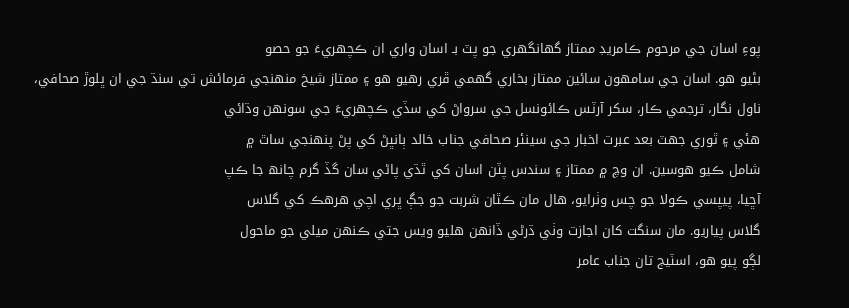پوءِ اسان جي مرحوم ڪامريڊ ممتاز گهانگھري جو پٽ بـ اسان واري ان ڪچھريءَ جو حصو
بڻيو ھو. اسان جي سامھون سائين ممتاز بخاري گھمي ڦري رھيو ھو ۽ ممتاز شيخ منھنجي فرمائش تي سنڌ جي ان ڀلوڙ صحافي،
ناول نگار، ترجمي ڪار، سکر آرٽس ڪائونسل جي سرواڻ کي سڏي ڪچھريءَ جي سونھن وڌائي
ھئي ۽ ٿوري جھٽ بعد عبرت اخبار جي سينئر صحافي جناب خالد ٻانڀڻ کي پڻ پنھنجي ساٿ ۾
شامل ڪيو ھوسين. ان وچ ۾ ممتاز ۽ سندس پٽن اسان کي ٿڌي پاڻي سان گڏ گرم چانھ جا ڪپ
آڇيا، پيپسي ڪولا جو چس وٺرايو، ھال مان ڪٿان شربت جو جڳ ڀري اچي ھرھڪ کي گلاس
گلاس پياريو. مان سنگت کان اجازت وٺي ڌرڻي ڏانھن ھليو ويس جتي ڪنھن ميلي جو ماحول
لڳو پيو ھو، اسٽيج تان جناب عامر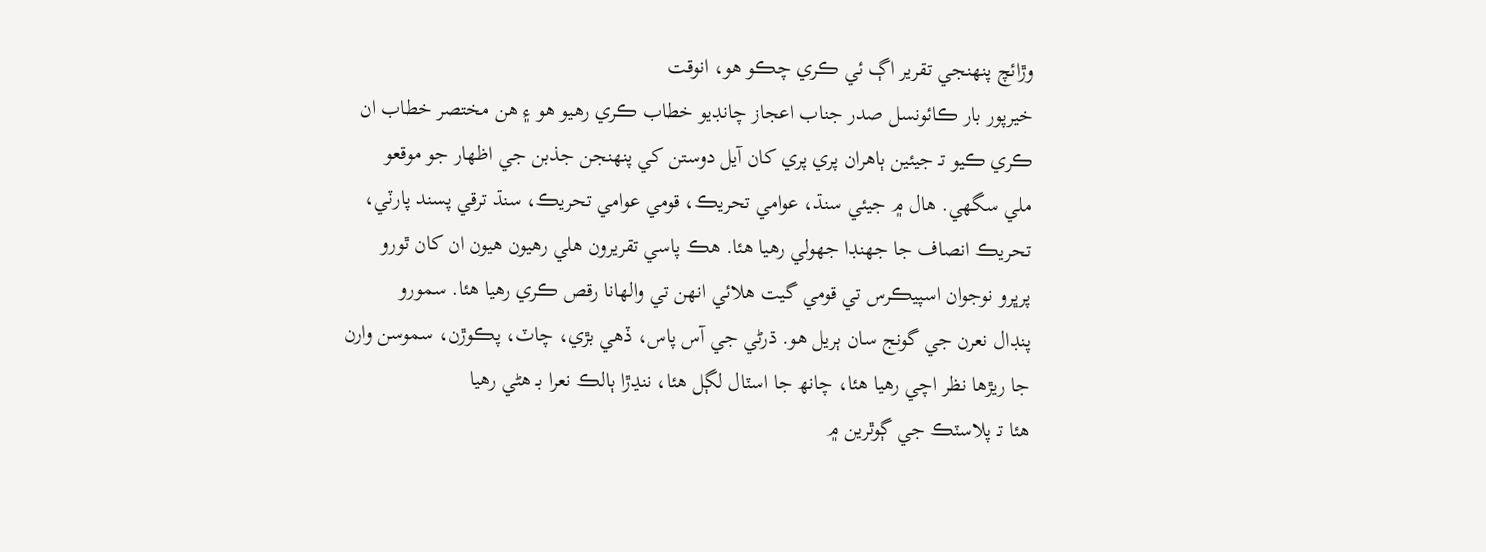وڙائچ پنھنجي تقرير اڳ ئي ڪري چڪو ھو، انوقت
خيرپور بار ڪائونسل صدر جناب اعجاز چانڊيو خطاب ڪري رھيو ھو ۽ ھن مختصر خطاب ان
ڪري ڪيو تـ جيئين ٻاھران پري پري کان آيل دوستن کي پنھنجن جذبن جي اظھار جو موقعو
ملي سگھي. ھال ۾ جيئي سنڌ، عوامي تحريڪ، قومي عوامي تحريڪ، سنڌ ترقي پسند پارٽي،
تحريڪ انصاف جا جھنڊا جھولي رھيا ھئا. ھڪ پاسي تقريرون ھلي رھيون ھيون ان کان ٿورو
پرڀرو نوجوان اسپيڪرس تي قومي گيت ھلائي انھن تي والھانا رقص ڪري رھيا ھئا. سمورو
پنڊال نعرن جي گونج سان ٻريل ھو. ڌرڻي جي آس پاس، ڏھي بڙي، چاٽ، پڪوڙن، سموسن وارن
جا ريڙھا نظر اچي رھيا ھئا، چانھ جا اسٽال لڳل ھئا، ننڍڙا ٻالڪ نعرا بـ ھڻي رھيا
ھئا تـ پلاسٽڪ جي ڳوٿرين ۾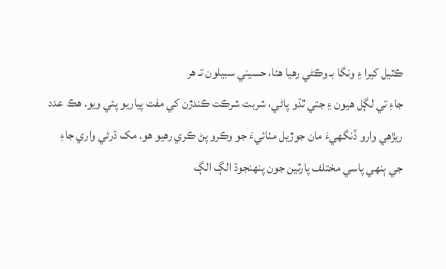ڪٽيل کيرا ۽ ونگا بـ وڪڻي رھيا ھئا، حسيني سبيلون تـ ھر
جاءِ تي لڳل ھيون ۽ جتي ٿڌو پاڻي، شربت شرڪت ڪندڙن کي مفت پياريو پئي ويو. ھڪ عدد
ريڙھي وارو ڏنگھيءَ مان جوڙيل مٺائيءَ جو وڪرو پڻ ڪري رھيو ھو. مک ڌرڻي واري جاءِ
جي ٻنھي پاسي مختلف پارٽين جون پنھنجوڌ الڳ الڳ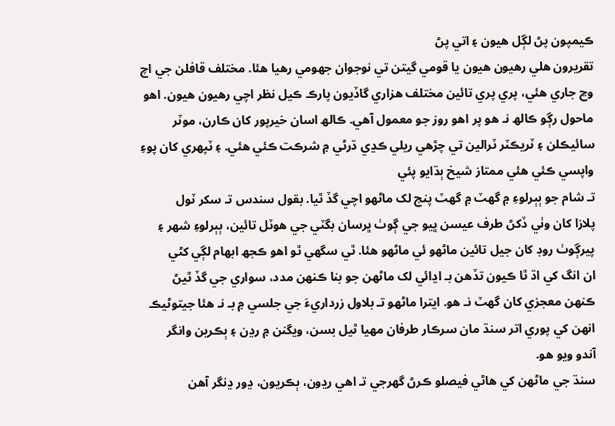ڪيمپون پڻ لڳل ھيون ۽ اتي پڻ
تقريرون ھلي رھيون ھيون يا قومي گيتن تي نوجوان جھومي رھيا ھئا. مختلف قافلن جي اچ
وڃ جاري ھئي، پري پري تائين مختلف ھزاري گاڏيون پارڪ ڪيل نظر اچي رھيون ھيون. اھو
ماحول رڳو ڪالھ نـ ھو پر اھو روز جو معمول آھي. ڪالھ اسان خيرپور کان ڪارن، موٽر
سائيڪلن ۽ ٽريڪٽر ٽرالين تي چڙھي ريلي ڪڍي ڌرڻي ۾ شرڪت ڪئي ھئي. ۽ ٽپھري کان پوءِ
واپسي ڪئي ھئي ممتاز شيخ ٻڌايو پئي
تـ شام جو ٻٻرلوءِ ۾ گهٽ ۾ گهٽ پنج لک ماڻھو اچي گڏ ٿيا. بقول سندس تـ سکر ٽول
پلازا کان وٺي ڏکڻ طرف عيسن ڀيو جي ڳوٺ ڀرسان بگٽي جي ھوٽل تائين، ٻٻرلوءِ شھر ۽
پيرڳوٺ روڊ کان جيل تائين ماڻھو ئي ماڻھو ھئا. ٿي سگھي ٿو اھو ڪجھ ابھام لڳي کڻي
ان انگ کي اڌ ٿا ڪيون تڏھن بـ اڍائي لک ماڻھن جو بنا ڪنھن مدد، سواري جي گڏ ٿيڻ
ڪنھن معجزي کان گهٽ نـ ھو. ايترا ماڻھو تـ بلاول زرداريءَ جي جلسي ۾ بـ نـ ھئا جيتوڻيڪ
انھن کي پوري اتر سنڌ مان سرڪار طرفان مھيا ٿيل بسن، ويگنن ۾ رڍن ۽ ٻڪرين وانگر
آندو ويو ھو.
سنڌ جي ماڻھن کي ھاڻي فيصلو ڪرڻ گهرجي تـ اھي رڍون، ٻڪريون، ڍور ڍنگر آھن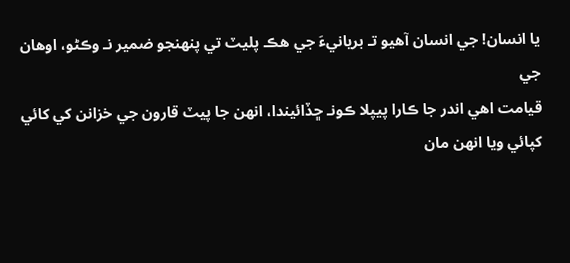يا انسان! جي انسان آھيو تـ بريانيءَ جي ھڪ پليٽ تي پنھنجو ضمير نـ وڪڻو، اوھان جي
قيامت اھي اندر جا ڪارا پيپلا ڪونـ ڇڏائيندا، انھن جا پيٽ قارون جي خزانن کي کائي
کپائي ويا انھن مان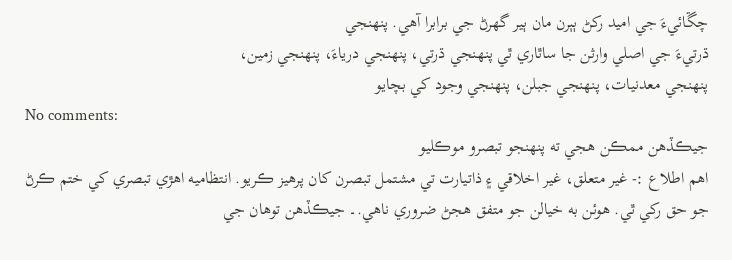چڱائيءَ جي اميد رکڻ ٻٻرن مان ٻير گھرڻ جي برابرا آھي. پنھنجي
ڌرتيءَ جي اصلي وارثن جا ساٿاري ٿي پنھنجي ڌرتي، پنھنجي درياءَ، پنھنجي زمين،
پنھنجي معدنيات، پنھنجي جبلن، پنھنجي وجود کي بچايو
No comments:
جيڪڏهن ممڪن هجي ته پنهنجو تبصرو موڪليو
اهم اطلاع :- غير متعلق، غير اخلاقي ۽ ذاتيارت تي مشتمل تبصرن کان پرهيز ڪريو. انتظاميه اهڙي تبصري کي ختم ڪرڻ جو حق رکي ٿي. هوئن به خيالن جو متفق هجڻ ضروري ناهي.۔ جيڪڏهن توهان جي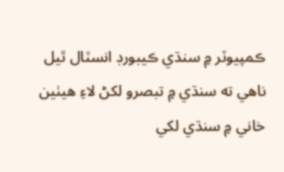ڪمپيوٽر ۾ سنڌي ڪيبورڊ انسٽال ٿيل ناهي ته سنڌي ۾ تبصرو لکڻ لاءِ هيٺين خاني ۾ سنڌي لکي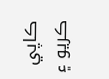ڪاپي ڪريو ۽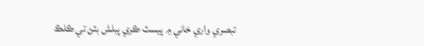تبصري واري خاني ۾ پيسٽ ڪري پبلش بٽڻ تي ڪلڪ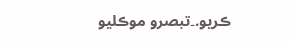ڪريو.۔تبصرو موڪليو